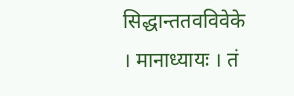सिद्धान्ततवविवेके । मानाध्यायः । तं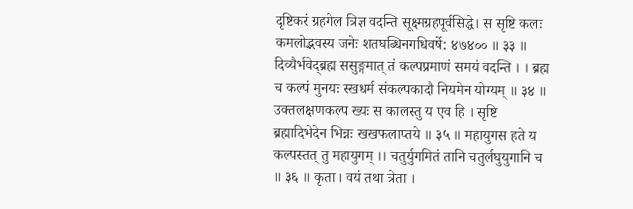दृष्टिकरं ग्रहगेल त्रिज्ञ वदन्ति सूक्ष्मग्रहपूर्वसिद्धे। स सृष्टि कलः कमलोद्भवस्य जनेः शतघब्धिनगधिवर्षे: ४७४०० ॥ ३३ ॥ दिव्यैर्भवेद्ब्रह्म ससुङ्गमात् तं कल्पप्रमाणं समयं वदन्ति । । ब्रह्म च कल्पं मुनयः स्खधर्म संकल्पकादौ नियमेन योग्यम् ॥ ३४ ॥ उक्तलक्षणकल्प ख्यः स कालस्तु य एव हि । सृष्टि ब्रह्मादिभेदेन भिन्नः खखफलाप्तये ॥ ३५ ॥ महायुगस हते य कल्पस्तत् तु महायुगम् ।। चतुर्युगमितं तानि चतुर्लघुयुगानि च ॥ ३६ ॥ कृता। वयं तथा त्रेता ।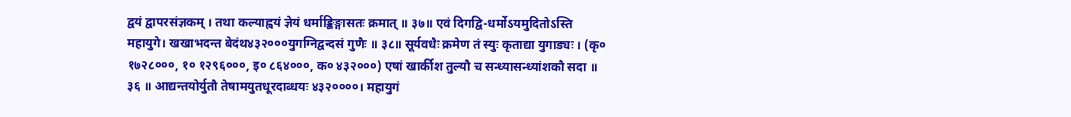द्वयं द्वापरसंज्ञकम् । तथा कल्याह्वयं ज्ञेयं धर्माङ्किङ्गासतः क्रमात् ॥ ३७॥ एवं दिगद्वि-धर्मोऽयमुदितोऽस्ति महायुगे। खखाभदन्त बेदंथ४३२०००युगग्निद्वन्दसं गुणैः ॥ ३८॥ सूर्यवधैः क्रमेण तं स्युः कृताद्या युगाड्यः । (कृ० १७२८०००, १० १२९६०००, इ० ८६४०००, क० ४३२०००) एषां खार्कीश तुल्यौ च सन्ध्यासन्ध्यांशकौ सदा ॥ ३६ ॥ आद्यन्तयोर्युतौ तेषामयुतधूरदाब्धयः ४३२००००। महायुगं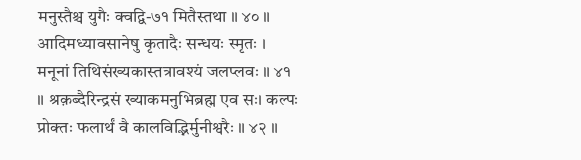मनुस्तैश्च युगैः क्वद्वि-७१ मितैस्तथा ॥ ४० ॥ आदिमध्यावसानेषु कृतादैः सन्धयः स्मृतः । मनूनां तिथिसंख्यकास्तत्रावश्यं जलप्लवः ॥ ४१ ॥ श्रक़ब्दैरिन्द्रसं ख्याकमनुभिब्रह्म एव सः। कल्पः प्रोक्तः फलार्थं वै कालविद्भिर्मुनीश्वरैः ॥ ४२ ॥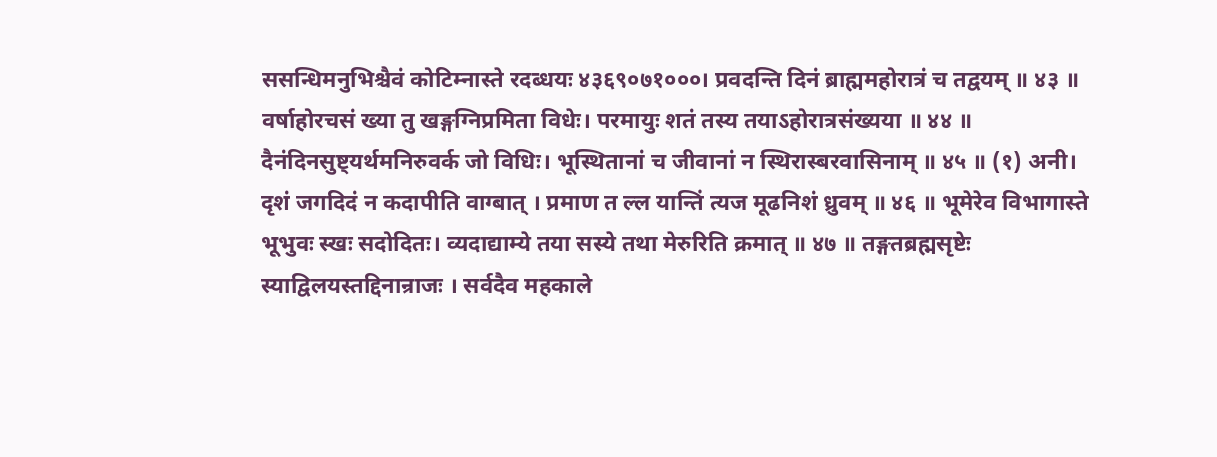ससन्धिमनुभिश्चैवं कोटिम्नास्ते रदब्धयः ४३६९०७१०००। प्रवदन्ति दिनं ब्राह्ममहोरात्रं च तद्वयम् ॥ ४३ ॥ वर्षाहोरचसं ख्या तु खङ्गग्निप्रमिता विधेः। परमायुः शतं तस्य तयाऽहोरात्रसंख्यया ॥ ४४ ॥ दैनंदिनसुष्ट्यर्थमनिरुवर्क जो विधिः। भूस्थितानां च जीवानां न स्थिरास्बरवासिनाम् ॥ ४५ ॥ (१) अनी। दृशं जगदिदं न कदापीति वाग्बात् । प्रमाण त ल्ल यान्तिं त्यज मूढनिशं ध्रुवम् ॥ ४६ ॥ भूमेरेव विभागास्ते भूभुवः स्खः सदोदितः। व्यदाद्याम्ये तया सस्ये तथा मेरुरिति क्रमात् ॥ ४७ ॥ तङ्गतब्रह्मसृष्टेः स्याद्विलयस्तद्दिनान्राजः । सर्वदैव महकाले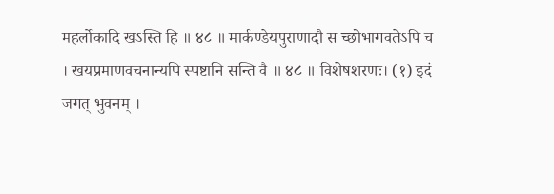महर्लोकादि खऽस्ति हि ॥ ४८ ॥ मार्कण्डेयपुराणादौ स च्छोभागवतेऽपि च । खयप्रमाणवचनान्यपि स्पष्टानि सन्ति वै ॥ ४८ ॥ विशेषशरणः। (१) इदं जगत् भुवनम् ।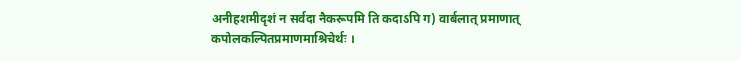अनीहशमीदृशं न सर्वदा नैकरूपमि ति कदाऽपि ग) वार्बलात् प्रमाणात् कपोलकल्पितप्रमाणमाश्रिचेर्थः ।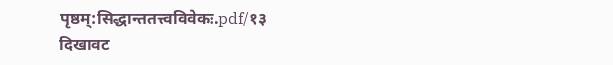पृष्ठम्:सिद्धान्ततत्त्वविवेकः.pdf/१३
दिखावट